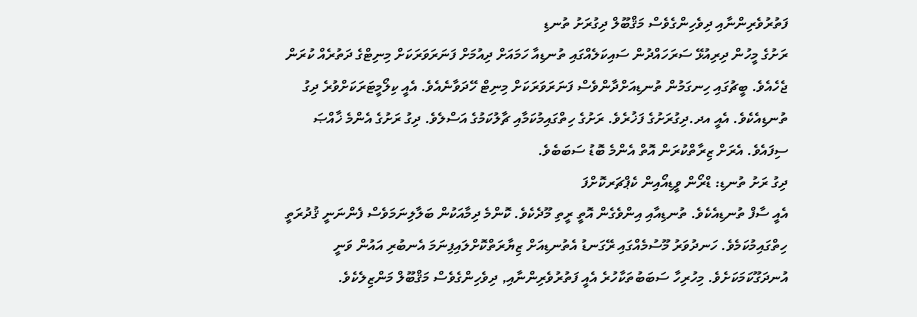ފަތުރުވެރިންނާއި ދިވެހިންގެވެސް މަޤްބޫލް ދިގުރަށު ތުނޑި
ރަށުގެ މީހުން ދިރިއުޅޭ ސަރަހައްދުން ސައިކަލެއްގައި ތުނޑިއާ ހަމައަށް ދިއުމަށް ފަނަރަވަރަކަށް މިނިޓްގެ ދަތުރެއް ކުރަން ޖެހެއެވެ. ބީޗުގައި ހިނގަމުން ތުނޑިއަށްދާންވެސް ފަނަރަވަރަކަށް މިނިޓް ހޭދަވާނެއެވެ. އެއީ ކިލޯމީޓަރަކަށްވުރެ ދިގު ތުނޑިއެކެވެ. އެއީ އދ.ދިގުރަށުގެ ފަޚުރެވެ. ރަށުގެ ހިތްގައިމުކަމާއި ޗާލުކަމުގެ އަސްލެވެ. ދިގު ރަށުގެ އެންމެ ޚާއްޞަ ސިފައެވެ. އެރަށް ޒިރާތްކުރަން އޮތް އެންމެ ބޮޑު ސަބަބެވެ.
ދިގު ރަށު ތުނޑި: ޑްރޯން ވީޑިއޯއިން ކެޕްޗަރކޮށްފަ
އެއީ ސާފް ތުނޑިއެކެވެ. ތުނޑިއާއި އިންވެގެން އޮތީ ރީތި މޫދެކެވެ. ކޮންމެ ދިމާއަކުން ބަލާލިނަމަވެސް ފެންނަނީ ޤުދުރަތީ ހިތްގައިމުކަމެވެ. ހަނދުވަރު މޫސުމެއްގައި ރޭގަނޑު އެތުނޑިއަށް ޒިޔާރަތްކޮށްލައިފިނަމަ އެނބުރި އައުން ވަނީ އުނދަގޫކަމަކަށެވެ. މިހުރިހާ ސަބަބުތަކާހުރެ އެއީ ފަތުރުވެރިންނާއި, ދިވެހިންގެވެސް މަޤްބޫލް މަންޒިލެކެވެ.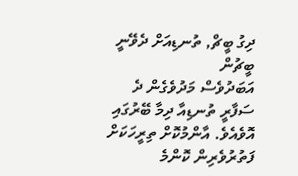ދިގު ބީޗް, ތުނޑިއަށް ދެވޭނީ ބީޗުން
އަބަދުވެސް މަދުވެގެން ދެ ސަފާރީ ތުނޑިއާ ދިމާ ބޭރުގައި އޮވެއެވެ. އާންމުކޮށް ތިރީހަކަށް ފަތުރުވެރިން ކޮންމެ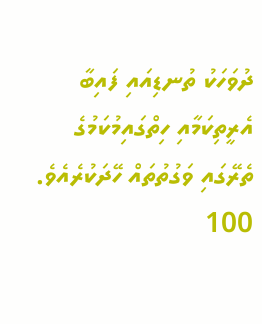ދުވަހަކު ތުނޑިއައި ފައިބާ އެރީތިކަމާއި ހިތްގައިމުކަމުގެ ތެރޭގައި ވަގުތުތައް ހޭދަކުރެއެވެ. 100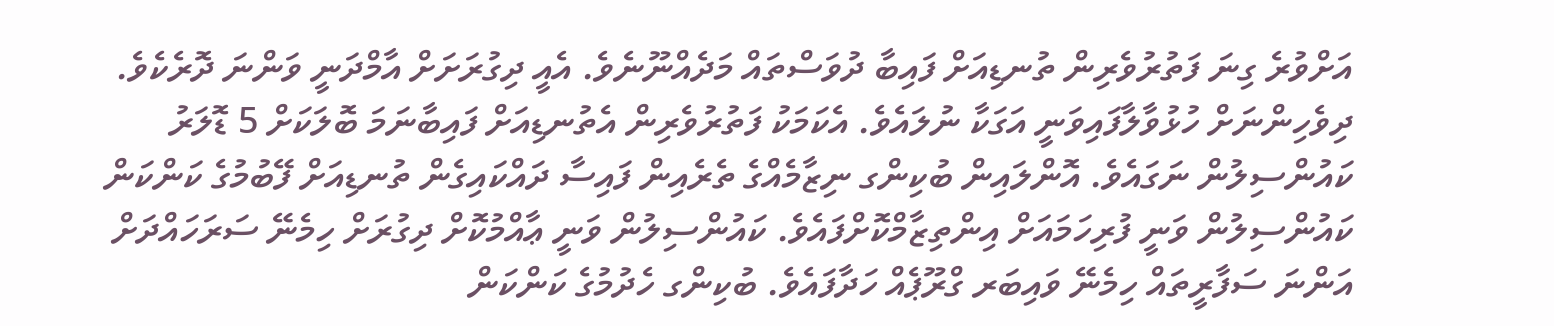އަށްވުރެ ގިނަ ފަތުރުވެރިން ތުނޑިއަށް ފައިބާ ދުވަސްތައް މަދެއްނޫނެވެ. އެއީ ދިގުރަށަށް އާމްދަނީ ވަންނަ ދޮރެކެވެ. ދިވެހިންނަށް ހުޅުވާލާފައިވަނީ އަގަކާ ނުލައެވެ. އެކަމަކު ފަތުރުވެރިން އެތުނޑިއަށް ފައިބާނަމަ ބޮލަކަށް 5 ޑޮލަރު ކައުންސިލުން ނަގައެވެ. އޮންލައިން ބުކިންގ ނިޒާމެއްގެ ތެރެއިން ފައިސާ ދައްކައިގެން ތުނޑިއަށް ފޭބުމުގެ ކަންކަން ކައުންސިލުން ވަނީ ފުރިހަމައަށް އިންތިޒާމްކޮށްފައެވެ. ކައުންސިލުން ވަނީ ޢާއްމުކޮށް ދިގުރަށް ހިމެނޭ ސަރަހައްދަށް އަންނަ ސަފާރީތައް ހިމެނޭ ވައިބަރ ގްރޫޕެއް ހަދާފައެވެ. ބުކިންގ ހެދުމުގެ ކަންކަން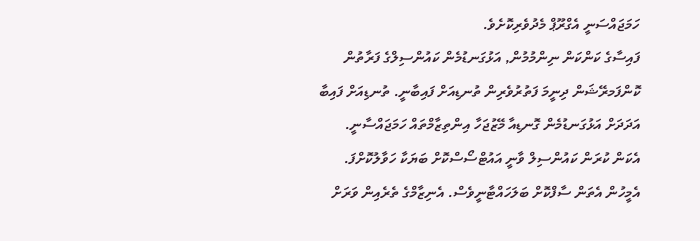ހަމަޖައްސަނީ އެގްރޫޕް މެދުވެރިކޮށެވެ.
ފައިސާގެ ކަންކަން ނިންމުމުން, އަޅުގަނޑުމެން ކައުންސިލްގެ ފަރާތުން ކޮންފަމރޭޝަން ދިނީމަ ފަތުރުވެރިން ތުނޑިއަށް ފައިބާނީ. ތުނޑިއަށް ފައިބާ އަދަދަށް އަޅުގަނޑުމެން ގޮނޑިއާ މޭޒުޖަހާ އިންތިޒާމްތައް ހަމަޖައްސާނީ. އެކަން ކުރަން ކައުންސިލް ވާނީ އައުޓްސޯސްކޮށް ބަޔަކާ ހަވާލުކޮށްފަ. އެމީހުން އެތަން ސާފްކޮށް ބަލަހައްޓާނީވެސް. އެނިޒާމްގެ ތެރެއިން ވަރަށް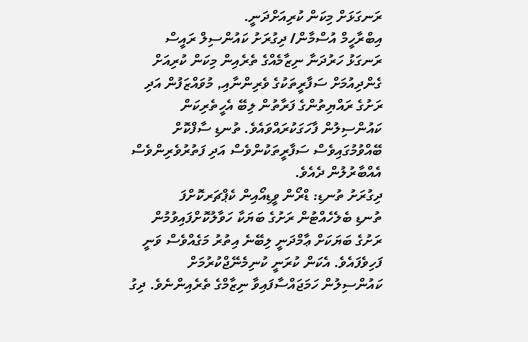ރަނގަޅަށް މިކަން ކުރިއަށްދަނީ.
އިބްރާހީމް އުސްމާން/ ދިގުރަށު ކައުންސިލް ރައީސް
ރަނގަޅު ހަރުދަނާ ނިޒާމެއްގެ ތެރެއިން މިކަން ކުރިއަށް ގެންދިއުމަށް ސަފާރީތަކުގެ ވެރިންނާއި, މުވައްޒަފުން އަދި ރަށުގެ ރައްޔިތުންގެ ފަރާތުން ލިބޭ އެހީތެރިކަން ކައުންސިލުން ފާހަގަކުރައްވައެވެ. ތުނޑި ސާފްކޮށް ބޭއްވުމުގައިވެސް ސަފާރީތަކުންވެސް އަދި ފަތުރުވެރިންވެސް އެއްބާރުލުން ދެއެވެ.
ދިގުރަށު ތުނޑި: ޑްރޯން ވީޑިއޯއިން ކެޕްޗަރކޮށްފަ
ތުނޑި ބެލެހެއްޓުން ރަށުގެ ބަޔަކާ ހަވާލުކޮށްފައިވުމުން ރަށުގެ ބަޔަކަށް ޢާމްދަނީ ލިބޭނެ އިތުރު މަގެއްވެސް ވަނީ ފަހިވެފައެވެ. އެކަން ކުރަނީ ކުނިމެނޭޖްކުރުމަށް ކައުންސިލުން ހަމަޖައްސާފައިވާ ނިޒާމްގެ ތެރެއިންނެވެ. ދިގު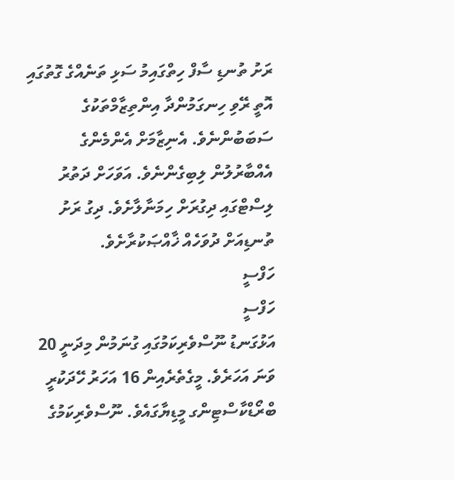ރަށު ތުނޑި ސާފް ހިތްގައިމު ސަޅި ތަނެއްގެ ގޮތުގައި އޮތީ ރޭވި ހިނގަމުންދާ އިންތިޒާމްތަކުގެ ސަބަބުންނެވެ. އެނިޒާމަށް އެންމެންގެ އެއްބާރުލުން ލިބިގެންނެވެ. އަވަހަށް ދަތުރު ލިސްޓްގައި ދިގުރަށް ހިމަނާލާށެވެ. ދިގު ރަށު ތުނޑިއަށް ދުވަހެއް ޚާއްޞަކުރާށެވެ.
ހަފްސީ
ހަފްސީ
އަޅުގަނޑު ނޫސްވެރިކަމުގައި ގުނަމުން މިދަނީ 20 ވަނަ އަހަރެވެ. މީގެތެރެއިން 16 އަހަރު ހޭދަކުރީ ބްރޯޑްކާސްޓިންގ މީޑިޔާގައެވެ. ނޫސްވެރިކަމުގެ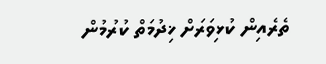ތެރެއިން ކުޅިވަރަށް ޚިދުމަތް ކުރުމުން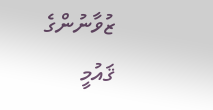ޒުވާނުންގެ ޤައުމީ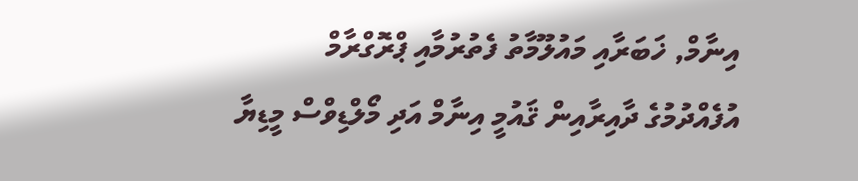އިނާމް, ޚަބަރާއި މައުލޫމާތު ފެތުރުމާއި ޕްރޮގްރާމް އުފެއްދުމުގެ ދާއިރާއިން ޤައުމީ އިނާމް އަދި މޯލްޑިވްސް މީޑިޔާ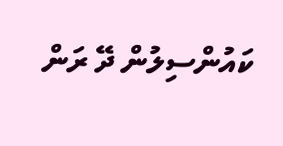ކައުންސިލުން ދޭ ރަން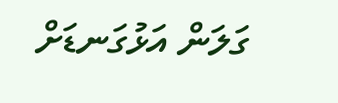ގަލަން އަޅުގަނޑަށް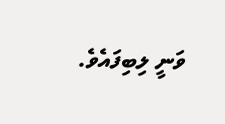ވަނީ ލިބިފައެވެ.